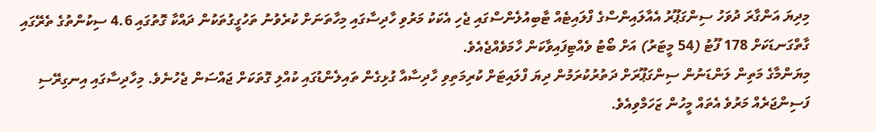މިދިޔަ އަންގާރަ ދުވަހު ސިންގަޕޫރު އެއާލައިންސްގެ ފްލައިޓެއް ޓާބިއުލެންސްގައި ޖެހި އެކަކު މަރުވި ހާދިސާގައި މިހާތަނަށް ކުރެވުނު ތަހުގީގުތަކުން ދައްކާ ގޮތުގައި 4.6 ސިކުންތުގެ ތެރޭގައި ގާތްގަނޑަކަށް 178 ފޫޓު (54 މީޓަރު) އަށް ބޯޓު ވެއްޓިފައިވާކަން ހާމަވެއްޖެއެވެ.
މިޔަންމާގެ މަތިން ލަންޑަނުން ސިންގަޕޫރަށް ދަތުރުކުރަމުން ދިޔަ ފްލައިޓަށް ކުރިމަތިވި ހާދިސާއާ ގުޅިގެން ތައިލެންޑުގައި ކުއްލި ގޮތަކަށް ޖައްސަން ޖެހުނެވެ. މިހާދިސާގައި އިނގިރޭސި ފަސިންޖަރެއް މަރުވެ އެތައް މީހުން ޒަހަމްވިއެވެ.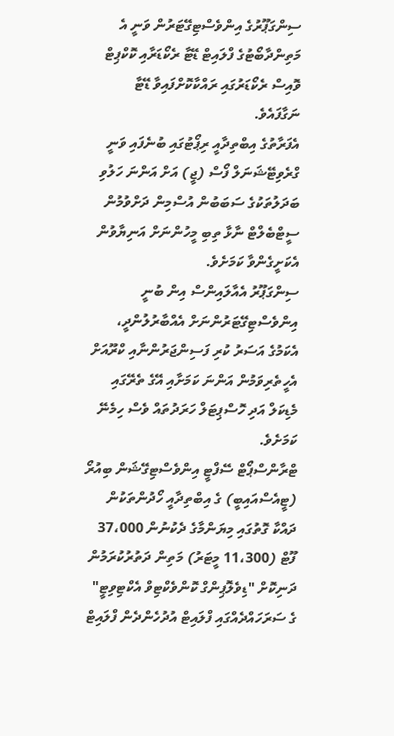ސިންގަޕޫރުގެ އިންވެސްޓިގޭޓަރުން ވަނީ އެ މަތިންދާބޯޓުގެ ފްލައިޓް ޑޭޓާ ރެކޯޑަރާއި ކޮކްޕިޓް ވޮއިސް ރެކޯޑަރުގައި ރައްކާކޮށްފައިވާ ޑޭޓާ ނަގާފައެވެ.
އެފަރާތުގެ އިބްތިދާއީ ރިޕޯޓުގައި ބުނެފައި ވަނީ ގްރެވިޓޭޝަނަލް ފޯސް (ޖީ) އަށް އަންނަ ހަލުވި ބަދަލުތަކުގެ ސަބަބުން އުސްމިން ދަށްވުމުން ސީޓްބެލްޓް ނާޅާ ތިބި މީހުންނަށް އަނިޔާވުން އެކަށީގެންވާ ކަމަށެވެ.
ސިންގަޕޫރު އެއާލައިންސް އިން ބުނީ އިންވެސްޓިގޭޓަރުންނަށް އެއްބާރުލުންދީ، އެކަމުގެ އަސަރު ކުރި ފަސިންޖަރުންނާއި ކްރޫއަށް އެހީތެރިވަމުން އަންނަ ކަމަށާއި އޭގެ ތެރޭގައި މެޑިކަލް އަދި ހޮސްޕިޓަލް ހަރަދުތައް ވެސް ހިމެނޭ ކަމަށެވެ.
ޓްރާންސްޕޯޓް ސޭފްޓީ އިންވެސްޓިގޭޝަން ބިއުރޯ (ޓީއެސްއައިބީ) ގެ އިބްތިދާއީ ހޯދުންތަކުން ދައްކާ ގޮތުގައި މިޔަންމާގެ ދެކުނުން 37،000 ފޫޓް (11،300 މީޓަރު) މަތިން ދަތުރުކުރަމުން ދަނިކޮށް "ޑިވެލޮޕިންގް ކޮންވެކްޓިވް އެކްޓިވިޓީ" ގެ ސަރަހައްދެއްގައި ފްލައިޓް އުދުހެންދެން ފްލައިޓް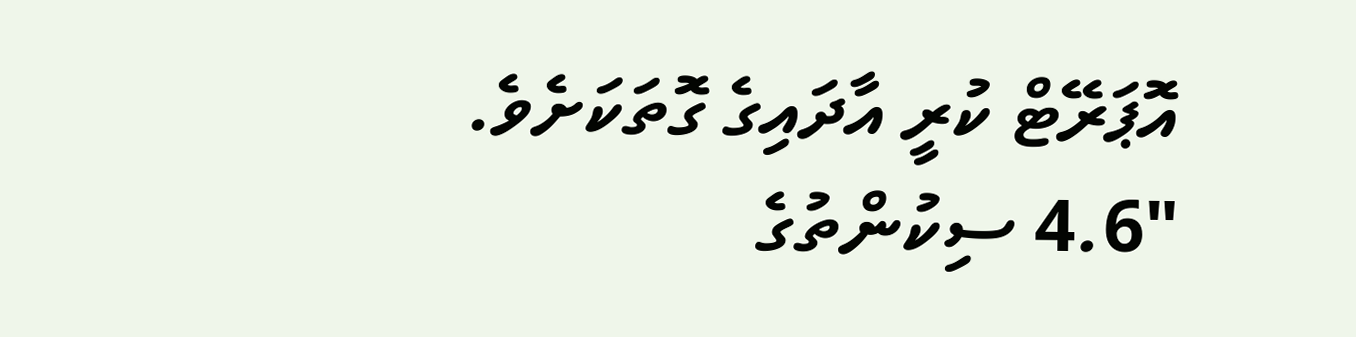އޮޕަރޭޓް ކުރީ އާދައިގެ ގޮތަކަށެވެ.
"4.6 ސިކުންތުގެ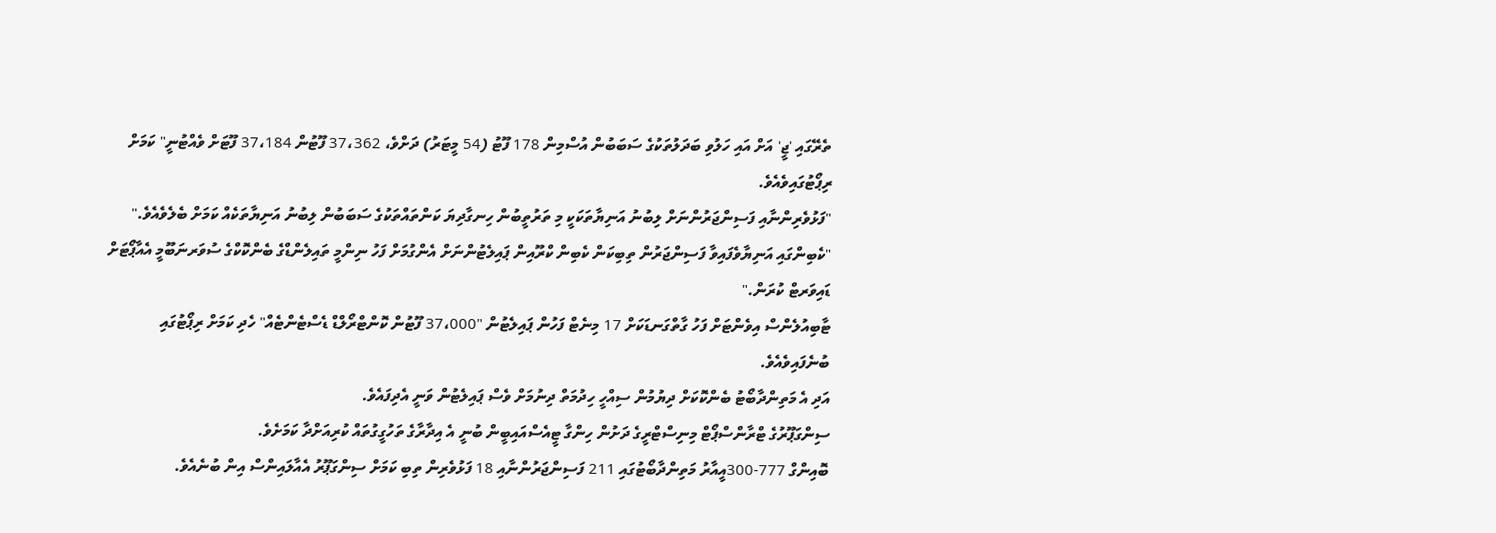ތެރޭގައި 'ޖީ' އަށް އައި ހަލުވި ބަދަލުތަކުގެ ސަބަބުން އުސްމިން 178 ފޫޓު (54 މީޓަރު) ދަށްވެ، 37،362 ފޫޓުން 37،184 ފޫޓަށް ވެއްޓުނީ" ކަމަށް ރިޕޯޓުގައިވެއެވެ.
"ފަޅުވެރިންނާއި ފަސިންޖަރުންނަށް ލިބުނު އަނިޔާތަކަކީ މި ތަރުތީބުން ހިނގާދިޔަ ކަންތައްތަކުގެ ސަބަބުން ލިބުނު އަނިޔާތަކެއް ކަމަށް ބެލެވެއެވެ."
"ކެބިންގައި އަނިޔާވެފައިވާ ފަސިންޖަރުން ތިބިކަން ކެބިން ކްރޫއިން ޕައިލެޓުންނަށް އެންގުމަށް ފަހު ނިންމީ ތައިލެންޑްގެ ބެންކޮކްގެ ސުވަރނަބޫމީ އެއާޕޯޓަށް ޑައިވަރޓް ކުރަން."
ޓާބިއުލެންސް އިވެންޓަށް ފަހު ގާތްގަނޑަކަށް 17 މިނެޓް ފަހުން ޕައިލެޓުން "37،000 ފޫޓުން ކޮންޓްރޯލްޑް ޑެސްޓެންޓެއް" ހެދި ކަމަށް ރިޕޯޓުގައި ބުނެފައިވެއެވެ.
އަދި އެ މަތިންދާބޯޓު ބެންކޮކަށް ދިޔުމުން ސިއްހީ ހިދުމަތް ދިނުމަށް ވެސް ޕައިލެޓުން ވަނީ އެދިފައެވެ.
ސިންގަޕޫރުގެ ޓްރާންސްޕޯޓް މިނިސްޓްރީގެ ދަށުން ހިންގާ ޓީއެސްއައިބީން ބުނީ އެ އިދާރާގެ ތަހުގީގުތައް ކުރިއަށްދާ ކަމަށެވެ.
ބޮއިންގް 777-300އީއާރު މަތިންދާބޯޓުގައި 211 ފަސިންޖަރުންނާއި 18 ފަޅުވެރިން ތިބި ކަމަށް ސިންގަޕޫރު އެއާލައިންސް އިން ބުނެއެވެ.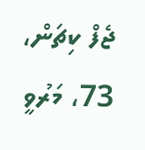ޖެފް ކިޗަން، 73، މަރުވީ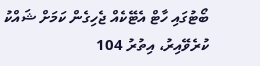ބޯޓުގައި ހާޓް އެޓޭކެއް ޖެހިގެން ކަމަށް ޝައްކު ކުރެވޭއިރު، އިތުރު 104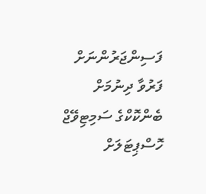ފަސިންޖަރުންނަށް ފަރުވާ ދިނުމަށް ބެންކޮކްގެ ސަމިޓިވޭޖް ހޮސްޕިޓަލަށް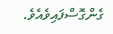ގެންގޮސްފައިވެއެވެ.